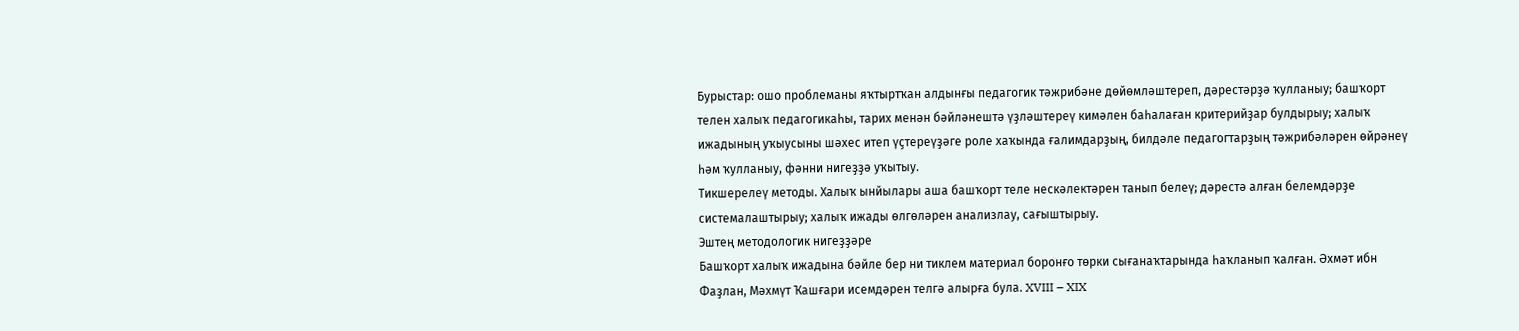Бурыстар: ошо проблеманы яҡтыртҡан алдынғы педагогик тәжрибәне дөйөмләштереп, дәрестәрҙә ҡулланыу; башҡорт телен халыҡ педагогикаһы, тарих менән бәйләнештә үҙләштереү кимәлен баһалаған критерийҙар булдырыу; халыҡ ижадының уҡыусыны шәхес итеп үҫтереүҙәге роле хаҡында ғалимдарҙың, билдәле педагогтарҙың тәжрибәләрен өйрәнеү һәм ҡулланыу, фәнни нигеҙҙә уҡытыу.
Тикшерелеү методы. Халыҡ ынйылары аша башҡорт теле нескәлектәрен танып белеү; дәрестә алған белемдәрҙе системалаштырыу; халыҡ ижады өлгөләрен анализлау, сағыштырыу.
Эштең методологик нигеҙҙәре
Башҡорт халыҡ ижадына бәйле бер ни тиклем материал боронғо төрки сығанаҡтарында һаҡланып ҡалған. Әхмәт ибн Фаҙлан, Мәхмүт Ҡашғари исемдәрен телгә алырға була. XVIII – XIX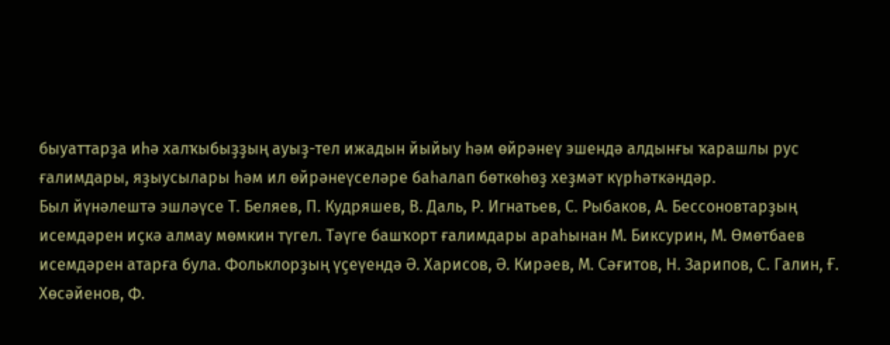быуаттарҙа иһә халҡыбыҙҙың ауыҙ-тел ижадын йыйыу һәм өйрәнеү эшендә алдынғы ҡарашлы рус ғалимдары, яҙыусылары һәм ил өйрәнеүселәре баһалап бөткөһөҙ хеҙмәт күрһәткәндәр.
Был йүнәлештә эшләүсе Т. Беляев, П. Кудряшев, В. Даль, Р. Игнатьев, С. Рыбаков, А. Бессоновтарҙың исемдәрен иҫкә алмау мөмкин түгел. Тәүге башҡорт ғалимдары араһынан М. Биксурин, М. Өмөтбаев исемдәрен атарға була. Фольклорҙың үҫеүендә Ә. Харисов, Ә. Кирәев, М. Сәғитов, Н. Зарипов, С. Галин, Ғ. Хөсәйенов, Ф.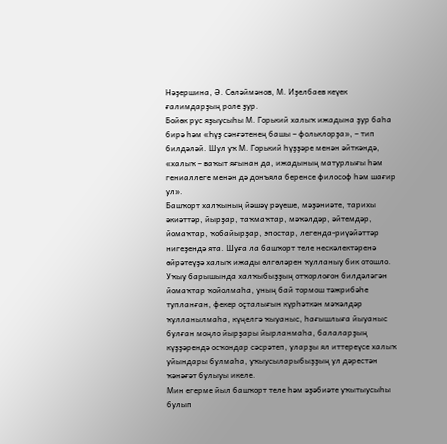Нәҙершина, Ә. Сөләймәнов, М. Иҙелбаев кеүек ғалимдарҙың роле ҙур.
Бойөк рус яҙыусыһы М. Горький халыҡ ижадына ҙур баһа бирә һәм «Һүҙ сәнғәтенең башы – фольклорҙа», – тип билдәләй. Шул уҡ М. Горький һүҙҙәре менән әйткәндә, «халыҡ – ваҡыт яғынан да, ижадының матурлығы һәм гениаллеге менән дә донъяла беренсе философ һәм шағир ул».
Башҡорт халҡының йәшәү рәүеше, мәҙәниәте, тарихы әкиәттәр, йырҙар, таҡмаҡтар, мәҡәлдәр, әйтемдәр, йомаҡтар, ҡобайырҙар, эпостар, легенда-риүәйәттәр нигеҙендә ята. Шуға ла башҡорт теле нескәлектәренә өйрәтеүҙә халыҡ ижады өлгөләрен ҡулланыу бик отошло. Уҡыу барышында халҡыбыҙҙың отҡорлоғон билдәләгән йомаҡтар ҡойолмаһа, уның бай тормош тәжрибәһе тупланған, фекер оҫталығын күрһәткән мәҡәлдәр ҡулланылмаһа, күңелгә ҡыуаныс, һағышлыға йыуаныс булған моңло йырҙары йырланмаһа, балаларҙың күҙҙәрендә осҡондар сәсрәтеп, уларҙы ял иттереүсе халыҡ уйындары булмаһа, уҡыусыларыбыҙҙың ул дәрестән ҡәнәғәт булыуы икеле.
Мин егерме йыл башҡорт теле һәм әҙәбиәте уҡытыусыһы булып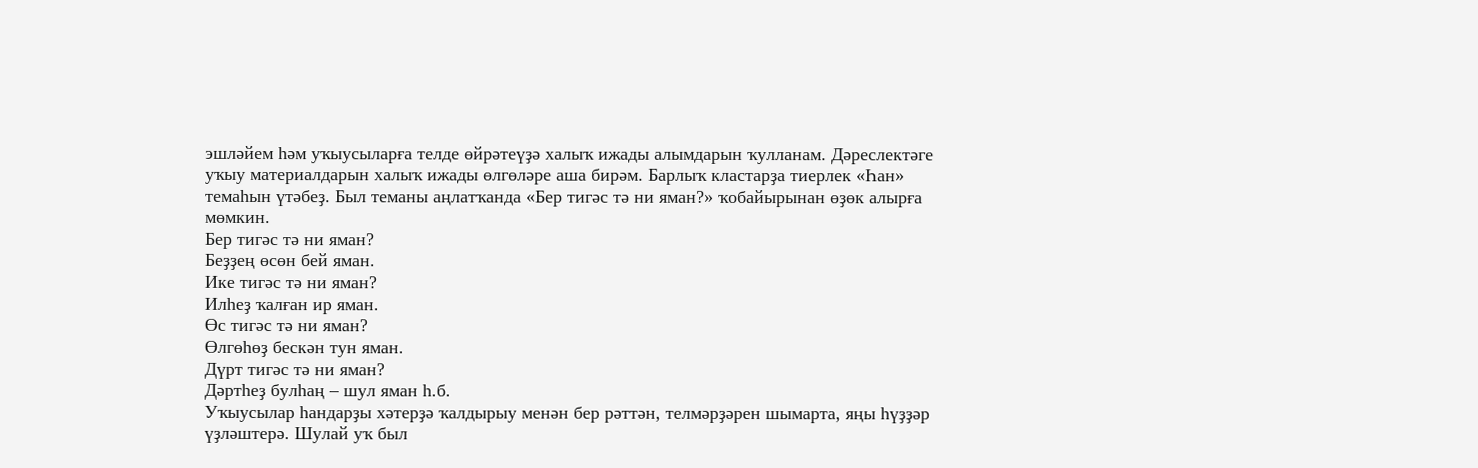эшләйем һәм уҡыусыларға телде өйрәтеүҙә халыҡ ижады алымдарын ҡулланам. Дәреслектәге уҡыу материалдарын халыҡ ижады өлгөләре аша бирәм. Барлыҡ кластарҙа тиерлек «Һан» темаһын үтәбеҙ. Был теманы аңлатҡанда «Бер тигәс тә ни яман?» ҡобайырынан өҙөк алырға мөмкин.
Бер тигәс тә ни яман?
Беҙҙең өсөн бей яман.
Ике тигәс тә ни яман?
Илһеҙ ҡалған ир яман.
Өс тигәс тә ни яман?
Өлгөһөҙ бескән тун яман.
Дүрт тигәс тә ни яман?
Дәртһеҙ булһаң – шул яман һ.б.
Уҡыусылар һандарҙы хәтерҙә ҡалдырыу менән бер рәттән, телмәрҙәрен шымарта, яңы һүҙҙәр үҙләштерә. Шулай уҡ был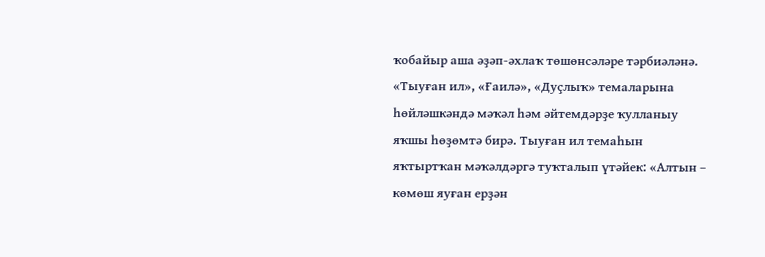ҡобайыр аша әҙәп-әхлаҡ төшөнсәләре тәрбиәләнә.
«Тыуған ил», «Ғаилә», «Дуҫлыҡ» темаларына һөйләшкәндә мәҡәл һәм әйтемдәрҙе ҡулланыу яҡшы һөҙөмтә бирә. Тыуған ил темаһын яҡтыртҡан мәҡәлдәргә туҡталып үтәйек: «Алтын – көмөш яуған ерҙән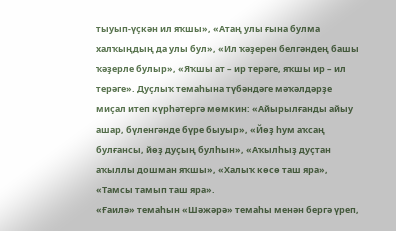тыуып-үҫкән ил яҡшы», «Атаң улы ғына булма халҡыңдың да улы бул», «Ил ҡәҙерен белгәндең башы ҡәҙерле булыр», «Яҡшы ат – ир терәге, яҡшы ир – ил терәге». Дуҫлыҡ темаһына түбәндәге мәҡәлдәрҙе миҫал итеп күрһәтергә мөмкин: «Айырылғанды айыу ашар, бүленгәнде бүре быуыр», «Йөҙ һум аҡсаң булғансы, йөҙ дуҫың булһын», «Аҡылһыҙ дуҫтан аҡыллы дошман яҡшы», «Халыҡ көсө таш яра», «Тамсы тамып таш яра».
«Ғаилә» темаһын «Шәжәрә» темаһы менән бергә үреп,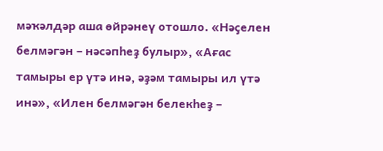мәҡәлдәр аша өйрәнеү отошло. «Нәҫелен белмәгән – нәсәпһеҙ булыр», «Ағас тамыры ер үтә инә, әҙәм тамыры ил үтә инә», «Илен белмәгән белекһеҙ –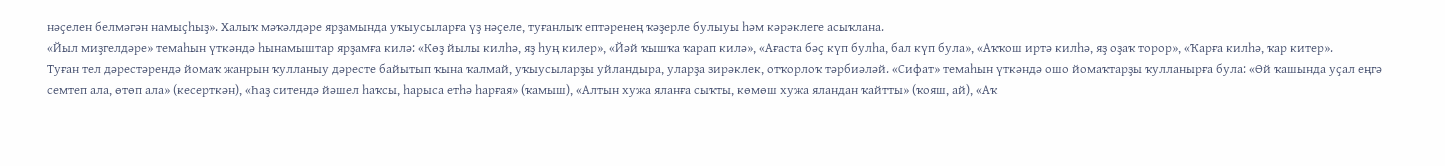нәҫелен белмәгән намыҫһыҙ». Халыҡ мәҡәлдәре ярҙамында уҡыусыларға үҙ нәҫеле, туғанлыҡ ептәренең ҡәҙерле булыуы һәм кәрәклеге асыҡлана.
«Йыл миҙгелдәре» темаһын үткәндә һынамыштар ярҙамға килә: «Көҙ йылы килһә, яҙ һуң килер», «Йәй ҡышҡа ҡарап килә», «Ағаста бәҫ күп булһа, бал күп була», «Аҡҡош иртә килһә, яҙ оҙаҡ торор», «Ҡарға килһә, ҡар китер».
Туған тел дәрестәрендә йомаҡ жанрын ҡулланыу дәресте байытып ҡына ҡалмай, уҡыусыларҙы уйландыра, уларҙа зирәклек, отҡорлоҡ тәрбиәләй. «Сифат» темаһын үткәндә ошо йомаҡтарҙы ҡулланырға була: «Өй ҡашында уҫал еңгә семтеп ала, өтөп ала» (кесерткән), «Һаҙ ситендә йәшел һаҡсы, һарыса етһә һарғая» (ҡамыш), «Алтын хужа яланға сыҡты, көмөш хужа яландан ҡайтты» (ҡояш, ай), «Аҡ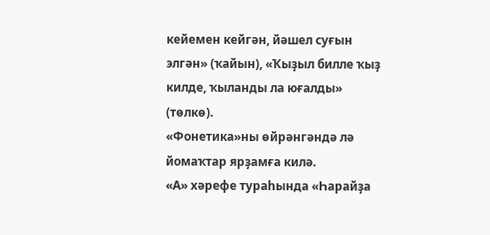кейемен кейгән, йәшел суғын элгән» (ҡайын), «Ҡыҙыл билле ҡыҙ килде, ҡыланды ла юғалды» (төлкө).
«Фонетика»ны өйрәнгәндә лә йомаҡтар ярҙамға килә.
«А» хәрефе тураһында «Һарайҙа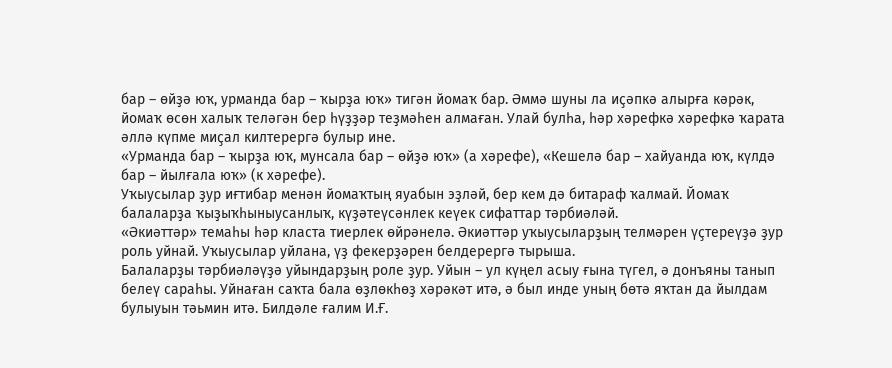бар – өйҙә юҡ, урманда бар – ҡырҙа юҡ» тигән йомаҡ бар. Әммә шуны ла иҫәпкә алырға кәрәк, йомаҡ өсөн халыҡ теләгән бер һүҙҙәр теҙмәһен алмаған. Улай булһа, һәр хәрефкә хәрефкә ҡарата әллә күпме миҫал килтерергә булыр ине.
«Урманда бар – ҡырҙа юҡ, мунсала бар – өйҙә юҡ» (а хәрефе), «Кешелә бар – хайуанда юҡ, күлдә бар – йылғала юҡ» (к хәрефе).
Уҡыусылар ҙур иғтибар менән йомаҡтың яуабын эҙләй, бер кем дә битараф ҡалмай. Йомаҡ балаларҙа ҡыҙыҡһыныусанлыҡ, күҙәтеүсәнлек кеүек сифаттар тәрбиәләй.
«Әкиәттәр» темаһы һәр класта тиерлек өйрәнелә. Әкиәттәр уҡыусыларҙың телмәрен үҫтереүҙә ҙур роль уйнай. Уҡыусылар уйлана, үҙ фекерҙәрен белдерергә тырыша.
Балаларҙы тәрбиәләүҙә уйындарҙың роле ҙур. Уйын – ул күңел асыу ғына түгел, ә донъяны танып белеү сараһы. Уйнаған саҡта бала өҙлөкһөҙ хәрәкәт итә, ә был инде уның бөтә яҡтан да йылдам булыуын тәьмин итә. Билдәле ғалим И.Ғ.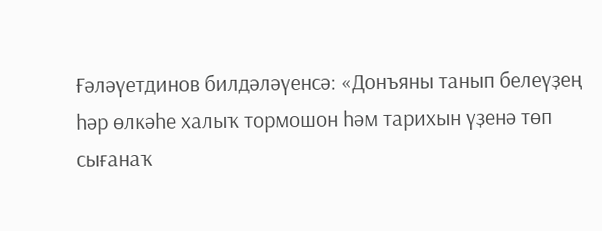Ғәләүетдинов билдәләүенсә: «Донъяны танып белеүҙең һәр өлкәһе халыҡ тормошон һәм тарихын үҙенә төп сығанаҡ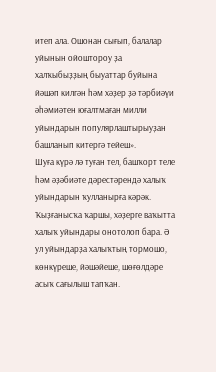итеп ала. Ошонан сығып, балалар уйынын ойоштороу ҙа халҡыбыҙҙың быуаттар буйына йәшәп килгән һәм хәҙер ҙә тәрбиәүи әһәмиәтен юғалтмаған милли уйындарын популярлаштырыуҙан башланып китергә тейеш».
Шуға күрә лә туған тел, башҡорт теле һәм әҙәбиәте дәрестәрендә халыҡ уйындарын ҡулланырға кәрәк. Ҡыҙғанысҡа ҡаршы, хәҙерге ваҡытта халыҡ уйындары онотолоп бара. Ә ул уйындарҙа халыҡтың тормошо, көнкүреше, йәшәйеше, шөғөлдәре асыҡ сағылыш тапҡан.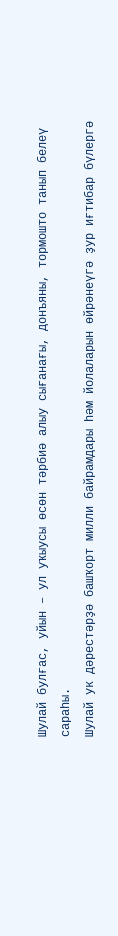Шулай булғас, уйын – ул уҡыусы өсөн тәрбиә алыу сығанағы, донъяны, тормошто танып белеү сараһы.
Шулай ук дәрестәрҙә башҡорт милли байрамдары һәм йолаларын өйрәнеүгә ҙур иғтибар бүлергә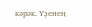кәрәк. Үҙенең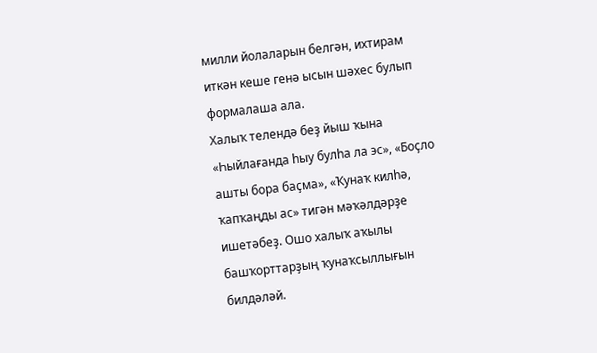милли йолаларын белгән, ихтирам иткән кеше генә ысын шәхес булып формалаша ала.
Халыҡ телендә беҙ йыш ҡына «Һыйлағанда һыу булһа ла эс», «Боҫло ашты бора баҫма», «Ҡунаҡ килһә, ҡапҡаңды ас» тигән мәҡәлдәрҙе ишетәбеҙ. Ошо халыҡ аҡылы башҡорттарҙың ҡунаҡсыллығын билдәләй.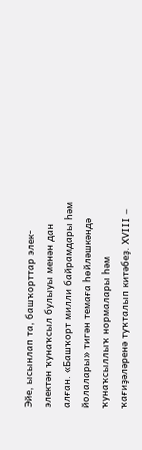Эйе, ысынлап та, башҡорттар элек-электән ҡунаҡсыл булыуы менән дан алған. «Башҡорт милли байрамдары һәм йолалары» тигән темаға һөйләшкәндә ҡунаҡсыллыҡ нормалары һәм ҡағиҙәләренә туҡталып китәбеҙ. XVIII –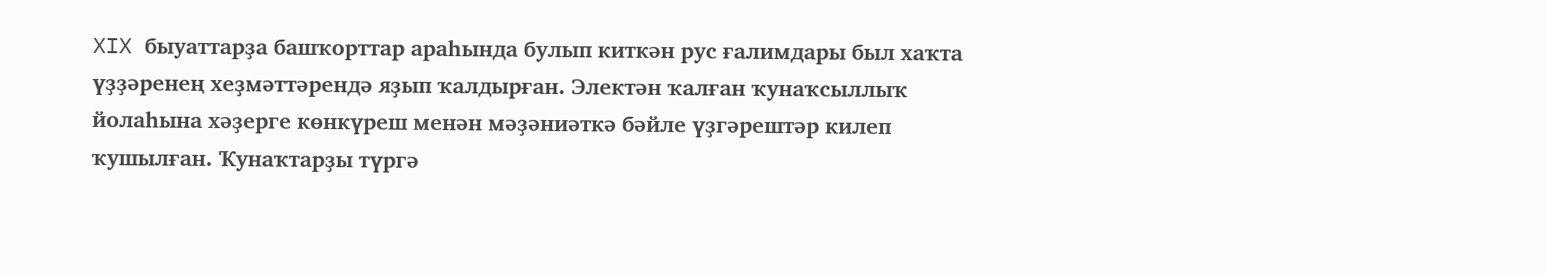XIX быуаттарҙа башҡорттар араһында булып киткән рус ғалимдары был хаҡта үҙҙәренең хеҙмәттәрендә яҙып ҡалдырған. Электән ҡалған ҡунаҡсыллыҡ йолаһына хәҙерге көнкүреш менән мәҙәниәткә бәйле үҙгәрештәр килеп ҡушылған. Ҡунаҡтарҙы түргә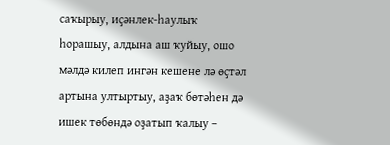саҡырыу, иҫәнлек-һаулыҡ һорашыу, алдына аш ҡуйыу, ошо мәлдә килеп ингән кешене лә өҫтәл артына ултыртыу, аҙаҡ бөтәһен дә ишек төбөндә оҙатып ҡалыу –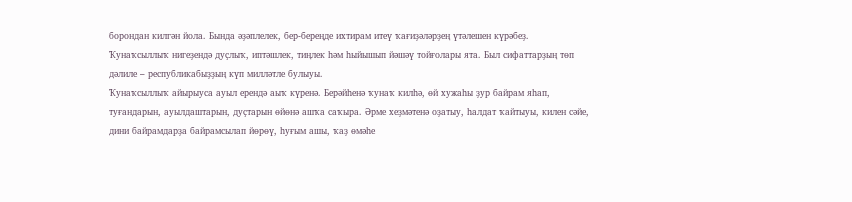борондан килгән йола. Бында әҙәплелек, бер-береңде ихтирам итеү ҡағиҙәләрҙең үтәлешен күрәбеҙ. Ҡунаҡсыллыҡ нигеҙендә дуҫлыҡ, иптәшлек, тиңлек һәм һыйышып йәшәү тойғолары ята. Был сифаттарҙың төп дәлиле – республикабыҙҙың күп милләтле булыуы.
Ҡунаҡсыллыҡ айырыуса ауыл ерендә аыҡ күренә. Берәйһенә ҡунаҡ килһә, өй хужаһы ҙур байрам яһап, туғандарын, ауылдаштарын, дуҫтарын өйөнә ашҡа саҡыра. Әрме хеҙмәтенә оҙатыу, һалдат ҡайтыуы, килен сәйе, дини байрамдарҙа байрамсылап йөрөү, һуғым ашы, ҡаҙ өмәһе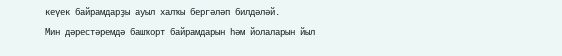кеүек байрамдарҙы ауыл халҡы бергәләп билдәләй.
Мин дәрестәремдә башҡорт байрамдарын һәм йолаларын йыл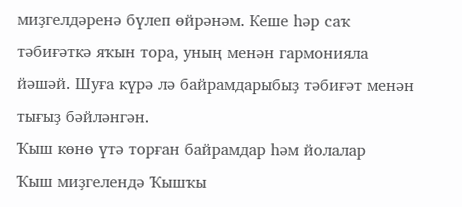миҙгелдәренә бүлеп өйрәнәм. Кеше һәр саҡ тәбиғәткә яҡын тора, уның менән гармонияла йәшәй. Шуға күрә лә байрамдарыбыҙ тәбиғәт менән тығыҙ бәйләнгән.
Ҡыш көнө үтә торған байрамдар һәм йолалар
Ҡыш миҙгелендә Ҡышҡы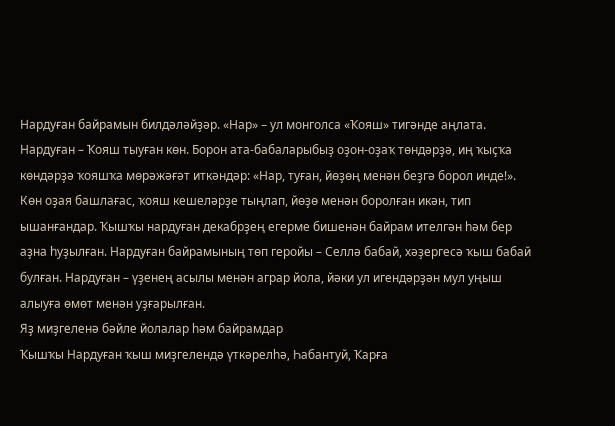Нардуған байрамын билдәләйҙәр. «Нар» – ул монголса «Ҡояш» тигәнде аңлата. Нардуған – Ҡояш тыуған көн. Борон ата-бабаларыбыҙ оҙон-оҙаҡ төндәрҙә, иң ҡыҫҡа көндәрҙә ҡояшҡа мөрәжәғәт иткәндәр: «Нар, туған, йөҙөң менән беҙгә борол инде!». Көн оҙая башлағас, ҡояш кешеләрҙе тыңлап, йөҙө менән боролған икән, тип ышанғандар. Ҡышҡы нардуған декабрҙең егерме бишенән байрам ителгән һәм бер аҙна һуҙылған. Нардуған байрамының төп геройы – Селлә бабай, хәҙергесә ҡыш бабай булған. Нардуған – үҙенең асылы менән аграр йола, йәки ул игендәрҙән мул уңыш алыуға өмөт менән уҙғарылған.
Яҙ миҙгеленә бәйле йолалар һәм байрамдар
Ҡышҡы Нардуған ҡыш миҙгелендә үткәрелһә, Һабантуй, Ҡарға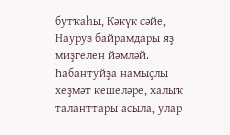бутҡаһы, Кәкүк сәйе, Науруз байрамдары яҙ миҙгелен йәмләй.
Һабантуйҙа намыҫлы хеҙмәт кешеләре, халыҡ таланттары асыла, улар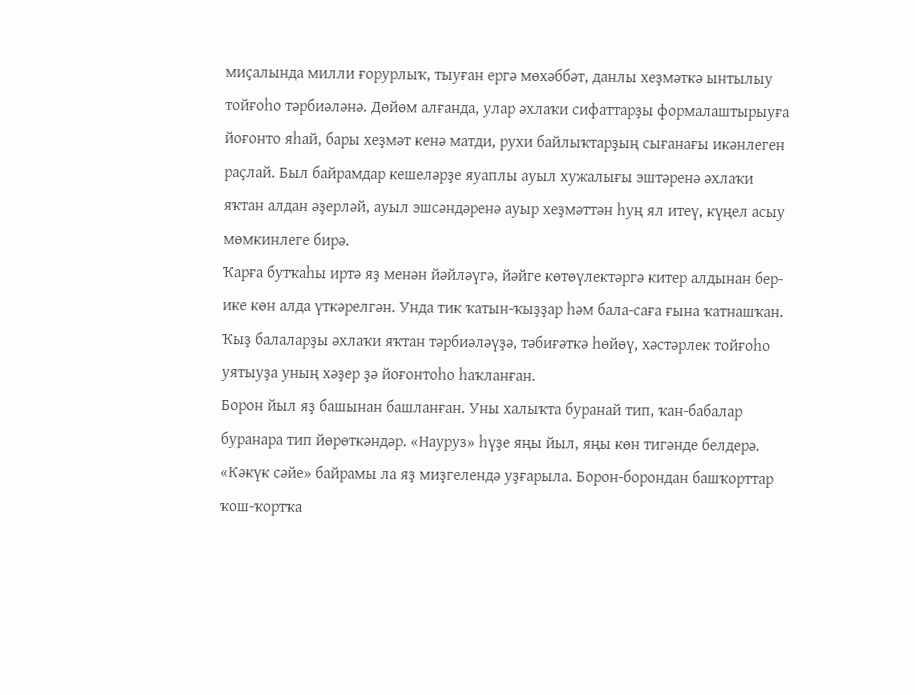миҫалында милли ғорурлыҡ, тыуған ергә мөхәббәт, данлы хеҙмәткә ынтылыу тойғоһо тәрбиәләнә. Дөйөм алғанда, улар әхлаҡи сифаттарҙы формалаштырыуға йоғонто яһай, бары хеҙмәт кенә матди, рухи байлыҡтарҙың сығанағы икәнлеген раҫлай. Был байрамдар кешеләрҙе яуаплы ауыл хужалығы эштәренә әхлаҡи яҡтан алдан әҙерләй, ауыл эшсәндәренә ауыр хеҙмәттән һуң ял итеү, күңел асыу мөмкинлеге бирә.
Ҡарға бутҡаһы иртә яҙ менән йәйләүгә, йәйге көтөүлектәргә китер алдынан бер-ике көн алда үткәрелгән. Унда тик ҡатын-ҡыҙҙар һәм бала-саға ғына ҡатнашҡан. Ҡыҙ балаларҙы әхлаҡи яҡтан тәрбиәләүҙә, тәбиғәткә һөйөү, хәстәрлек тойғоһо уятыуҙа уның хәҙер ҙә йоғонтоһо һаҡланған.
Борон йыл яҙ башынан башланған. Уны халыҡта буранай тип, ҡан-бабалар буранара тип йөрөткәндәр. «Науруз» һүҙе яңы йыл, яңы көн тигәнде белдерә.
«Кәкүк сәйе» байрамы ла яҙ миҙгелендә уҙғарыла. Борон-борондан башҡорттар ҡош-ҡортҡа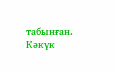табынған. Кәкүк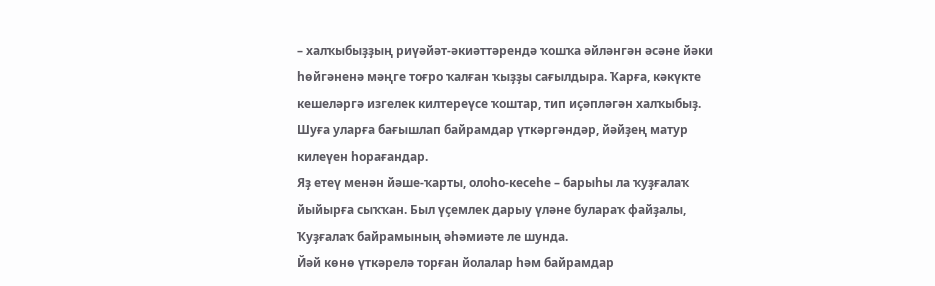– халҡыбыҙҙың риүәйәт-әкиәттәрендә ҡошҡа әйләнгән әсәне йәки һөйгәненә мәңге тоғро ҡалған ҡыҙҙы сағылдыра. Ҡарға, кәкүкте кешеләргә изгелек килтереүсе ҡоштар, тип иҫәпләгән халҡыбыҙ. Шуға уларға бағышлап байрамдар үткәргәндәр, йәйҙең матур килеүен һорағандар.
Яҙ етеү менән йәше-ҡарты, олоһо-кесеһе – барыһы ла ҡуҙғалаҡ йыйырға сыҡҡан. Был үҫемлек дарыу үләне булараҡ файҙалы, Ҡуҙғалаҡ байрамының әһәмиәте ле шунда.
Йәй көнө үткәрелә торған йолалар һәм байрамдар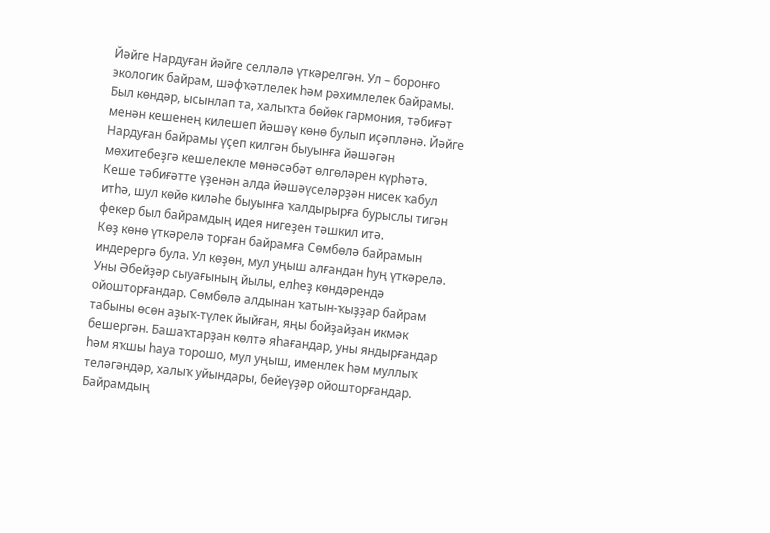Йәйге Нардуған йәйге селләлә үткәрелгән. Ул – боронғо экологик байрам, шәфҡәтлелек һәм рәхимлелек байрамы. Был көндәр, ысынлап та, халыҡта бөйөк гармония, тәбиғәт менән кешенең килешеп йәшәү көнө булып иҫәпләнә. Йәйге Нардуған байрамы үҫеп килгән быуынға йәшәгән мөхитебеҙгә кешелекле мөнәсәбәт өлгөләрен күрһәтә. Кеше тәбиғәтте үҙенән алда йәшәүселәрҙән нисек ҡабул итһә, шул көйө киләһе быуынға ҡалдырырға бурыслы тигән фекер был байрамдың идея нигеҙен тәшкил итә.
Көҙ көнө үткәрелә торған байрамға Сөмбөлә байрамын индерергә була. Ул көҙөн, мул уңыш алғандан һуң үткәрелә.
Уны Әбейҙәр сыуағының йылы, елһеҙ көндәрендә ойошторғандар. Сөмбөлә алдынан ҡатын-ҡыҙҙар байрам табыны өсөн аҙыҡ-түлек йыйған, яңы бойҙайҙан икмәк бешергән. Башаҡтарҙан көлтә яһағандар, уны яндырғандар һәм яҡшы һауа торошо, мул уңыш, именлек һәм муллыҡ теләгәндәр, халыҡ уйындары, бейеүҙәр ойошторғандар. Байрамдың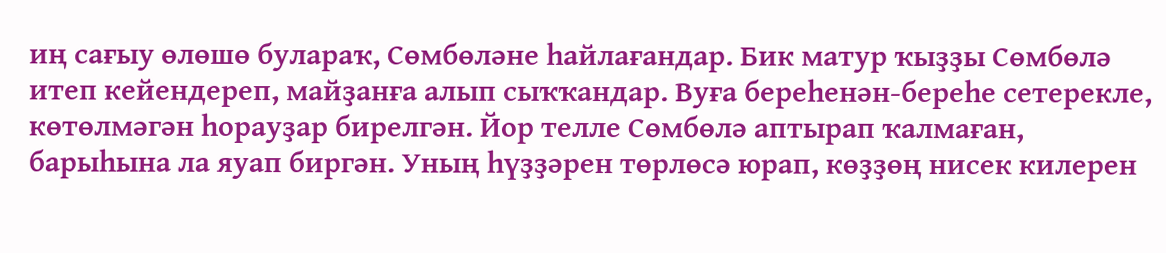иң сағыу өлөшө булараҡ, Сөмбөләне һайлағандар. Бик матур ҡыҙҙы Сөмбөлә итеп кейендереп, майҙанға алып сыҡҡандар. Вуға береһенән-береһе сетерекле, көтөлмәгән һорауҙар бирелгән. Йор телле Сөмбөлә аптырап ҡалмаған, барыһына ла яуап биргән. Уның һүҙҙәрен төрлөсә юрап, көҙҙөң нисек килерен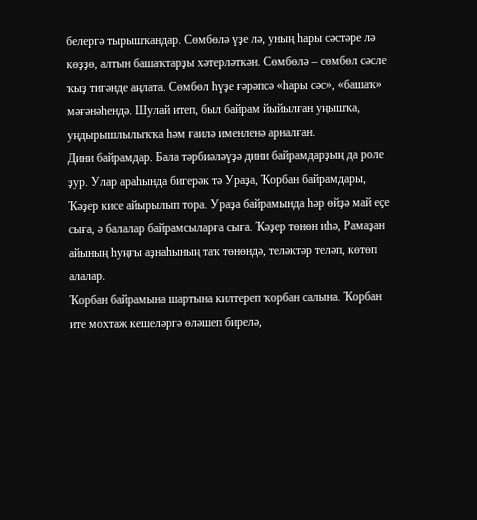белергә тырышҡандар. Сөмбөлә үҙе лә, уның һары сәстәре лә көҙҙө, алтын башаҡтарҙы хәтерләткән. Сөмбөлә – сөмбөл сәсле ҡыҙ тигәнде аңлата. Сөмбөл һүҙе ғәрәпсә «һары сәс», «башаҡ» мәғәнәһендә. Шулай итеп, был байрам йыйылған уңышҡа, уңдырышлылыҡҡа һәм ғаилә именленә арналған.
Дини байрамдар. Бала тәрбиәләүҙә дини байрамдарҙың да роле ҙур. Улар араһында бигерәк тә Ураҙа, Ҡорбан байрамдары, Ҡәҙер кисе айырылып тора. Ураҙа байрамында һәр өйҙә май еҫе сыға, ә балалар байрамсыларға сыға. Ҡәҙер төнөн иһә, Рамаҙан айының һуңғы аҙнаһының таҡ төнөндә, теләктәр теләп, көтөп алалар.
Ҡорбан байрамына шартына килтереп ҡорбан салына. Ҡорбан ите мохтаж кешеләргә өләшеп бирелә,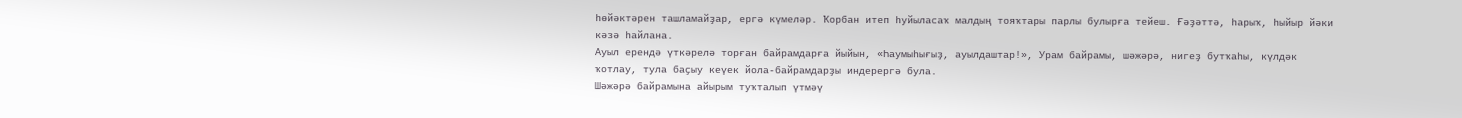һөйәктәрен ташламайҙар, ергә күмеләр. Ҡорбан итеп һуйыласаҡ малдың тояҡтары парлы булырға тейеш. Ғәҙәттә, һарыҡ, һыйыр йәки кәзә һайлана.
Ауыл ерендә үткәрелә торған байрамдарға йыйын, «Һаумыһығыҙ, ауылдаштар!», Урам байрамы, шәжәрә, нигеҙ бутҡаһы, күлдәк ҡотлау, тула баҫыу кеүек йола-байрамдарҙы индерергә була.
Шәжәрә байрамына айырым туҡталып үтмәү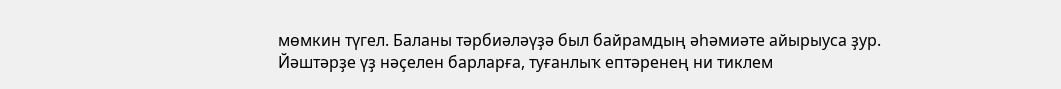мөмкин түгел. Баланы тәрбиәләүҙә был байрамдың әһәмиәте айырыуса ҙур. Йәштәрҙе үҙ нәҫелен барларға, туғанлыҡ ептәренең ни тиклем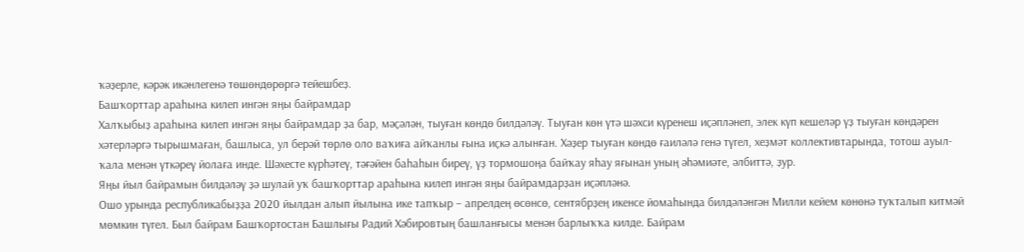ҡәҙерле, кәрәк икәнлегенә төшөндөрөргә тейешбеҙ.
Башҡорттар араһына килеп ингән яңы байрамдар
Халҡыбыҙ араһына килеп ингән яңы байрамдар ҙа бар, мәҫәлән, тыуған көндө билдәләү. Тыуған көн үтә шәхси күренеш иҫәпләнеп, элек күп кешеләр үҙ тыуған көндәрен хәтерләргә тырышмаған, башлыса, ул берәй төрлө оло ваҡиға айҡанлы ғына иҫкә алынған. Хәҙер тыуған көндө ғаиләлә генә түгел, хеҙмәт коллективтарында, тотош ауыл-ҡала менән үткәреү йолаға инде. Шәхесте күрһәтеү, тәғәйен баһаһын биреү, үҙ тормошоңа байҡау яһау яғынан уның әһәмиәте, әлбиттә, ҙур.
Яңы йыл байрамын билдәләү ҙә шулай уҡ башҡорттар араһына килеп ингән яңы байрамдарҙан иҫәпләнә.
Ошо урында республикабыҙҙа 2020 йылдан алып йылына ике тапҡыр – апрелдең өсөнсө, сентябрҙең икенсе йомаһында билдәләнгән Милли кейем көнөнә туҡталып китмәй мөмкин түгел. Был байрам Башҡортостан Башлығы Радий Хәбировтың башланғысы менән барлыҡҡа килде. Байрам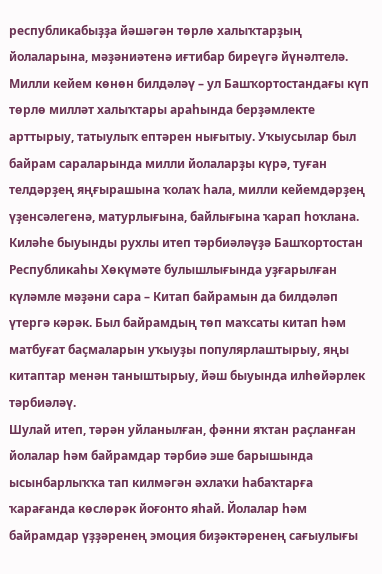республикабыҙҙа йәшәгән төрлө халыҡтарҙың йолаларына, мәҙәниәтенә иғтибар биреүгә йүнәлтелә. Милли кейем көнөн билдәләү – ул Башҡортостандағы күп төрлө милләт халыҡтары араһында берҙәмлекте арттырыу, татыулыҡ ептәрен нығытыу. Уҡыусылар был байрам сараларында милли йолаларҙы күрә, туған телдәрҙең яңғырашына ҡолаҡ һала, милли кейемдәрҙең үҙенсәлегенә, матурлығына, байлығына ҡарап һоҡлана.
Киләһе быуынды рухлы итеп тәрбиәләүҙә Башҡортостан Республикаһы Хөкүмәте булышлығында уҙғарылған күләмле мәҙәни сара – Китап байрамын да билдәләп үтергә кәрәк. Был байрамдың төп маҡсаты китап һәм матбуғат баҫмаларын уҡыуҙы популярлаштырыу, яңы китаптар менән таныштырыу, йәш быуында илһөйәрлек тәрбиәләү.
Шулай итеп, тәрән уйланылған, фәнни яҡтан раҫланған йолалар һәм байрамдар тәрбиә эше барышында ысынбарлыҡҡа тап килмәгән әхлаҡи һабаҡтарға ҡарағанда көслөрәк йоғонто яһай. Йолалар һәм байрамдар үҙҙәренең эмоция биҙәктәренең сағыулығы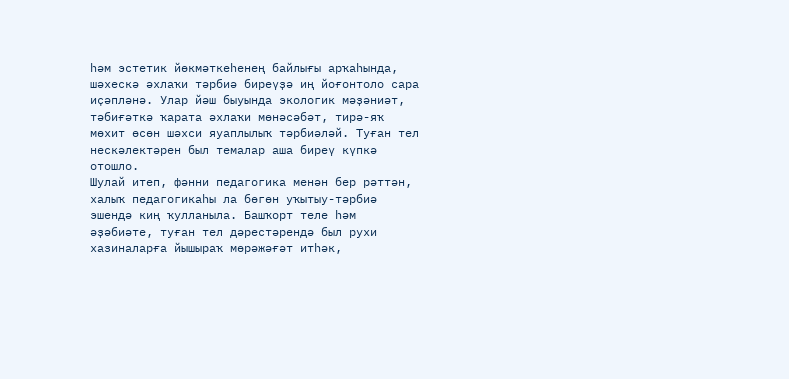һәм эстетик йөкмәткеһенең байлығы арҡаһында, шәхескә әхлаҡи тәрбиә биреүҙә иң йоғонтоло сара иҫәпләнә. Улар йәш быуында экологик мәҙәниәт, тәбиғәткә ҡарата әхлаҡи мөнәсәбәт, тирә-яҡ мөхит өсөн шәхси яуаплылыҡ тәрбиәләй. Туған тел нескәлектәрен был темалар аша биреү күпкә отошло.
Шулай итеп, фәнни педагогика менән бер рәттән, халыҡ педагогикаһы ла бөгөн уҡытыу-тәрбиә эшендә киң ҡулланыла. Башҡорт теле һәм әҙәбиәте, туған тел дәрестәрендә был рухи хазиналарға йышыраҡ мөрәжәғәт итһәк,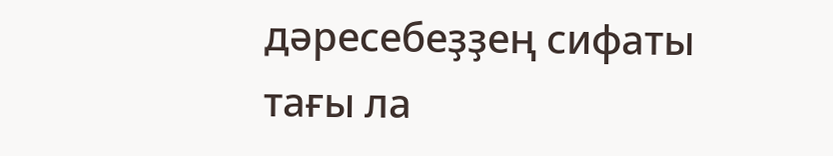дәресебеҙҙең сифаты тағы ла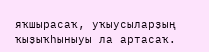яҡшырасаҡ, уҡыусыларҙың ҡыҙыҡһыныуы ла артасаҡ.